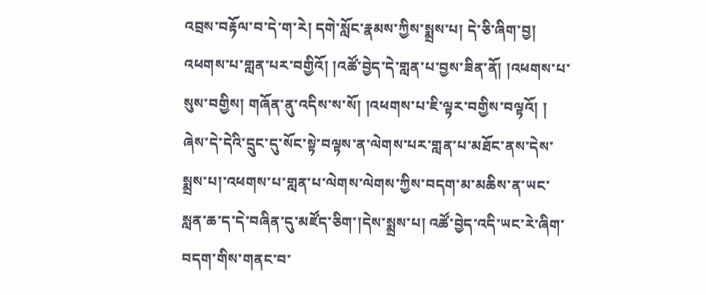འབྲས་བརྟོལ་བ་དེ་ག་རེ། དགེ་སློང་རྣམས་ཀྱིས་སྨྲས་པ། དེ་ཅི་ཞིག་བྱ། འཕགས་པ་གླན་པར་བགྱིའོ། །འཚོ་བྱེད་དེ་གླན་པ་བྱས་ཟིན་ནོ། །འཕགས་པ་སུས་བགྱིས། གཞོན་ནུ་འདིས་ས་སོ། །འཕགས་པ་ཇི་ལྟར་བགྱིས་བལྟའོ། ། ཞེས་དེ་དེའི་དྲུང་དུ་སོང་སྟེ་བལྟས་ན་ལེགས་པར་གླན་པ་མཐོང་ནས་དེས་སྨྲས་པ།་འཕགས་པ་གླན་པ་ལེགས་ལེགས་ཀྱིས་བདག་མ་མཆིས་ན་ཡང་སླན་ཆ་ད་དེ་བཞིན་དུ་མཛོད་ཅིག་།དེས་སྨྲས་པ། འཚོ་བྱེད་འདི་ཡང་རེ་ཞིག་བདག་གིས་གནང་བ་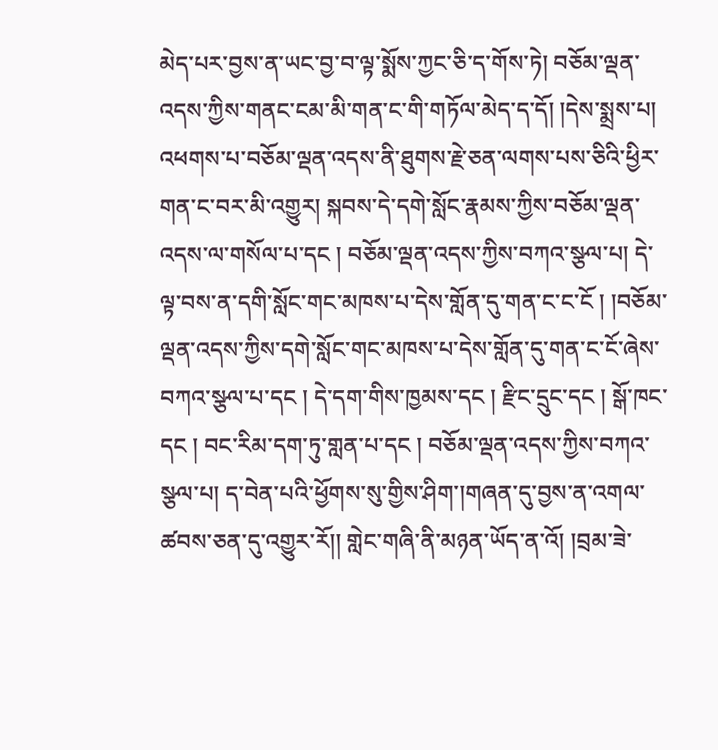མེད་པར་བྱས་ན་ཡང་བྱ་བ་ལྟ་སྨོས་ཀྱང་ཅི་ད་གོས་ཏེ། བཅོམ་ལྡན་འདས་ཀྱིས་གནང་ངམ་མི་གན་ང་གི་གཏོལ་མེད་ད་དོ། །དེས་སྨྲས་པ། འཕགས་པ་བཅོམ་ལྡན་འདས་ནི་ཐུགས་རྗེ་ཅན་ལགས་པས་ཅིའི་ཕྱིར་གན་ང་བར་མི་འགྱུར། སྐབས་དེ་དགེ་སློང་རྣམས་ཀྱིས་བཅོམ་ལྡན་འདས་ལ་གསོལ་པ་དང ། བཅོམ་ལྡན་འདས་ཀྱིས་བཀའ་སྩལ་པ། དེ་ལྟ་བས་ན་དགི་སློང་གང་མཁས་པ་དེས་གློན་དུ་གན་ང་ང་ངོ ། །བཅོམ་ལྡན་འདས་ཀྱིས་དགེ་སློང་གང་མཁས་པ་དེས་གློན་དུ་གན་ང་ངོ་ཞེས་བཀའ་སྩལ་པ་དང ། དེ་དག་གིས་ཁྱམས་དང ། རྫིང་དྲུང་དང ། སྒོ་ཁང་དང ། བང་རིམ་དག་ཏུ་གླན་པ་དང ། བཅོམ་ལྡན་འདས་ཀྱིས་བཀའ་སྩལ་པ། ད་བེན་པའི་ཕྱོགས་སུ་གྱིས་ཤིག་།གཞན་དུ་བྱས་ན་འགལ་ཚབས་ཅན་དུ་འགྱུར་རོ།། གླེང་གཞི་ནི་མཉན་ཡོད་ན་འོ། །བྲམ་ཟེ་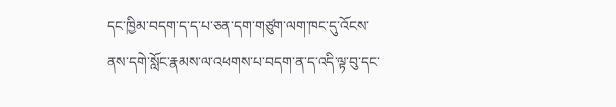དང་ཁྱིམ་བདག་ད་ད་པ་ཅན་དག་གཙུག་ལག་ཁང་དུ་འོངས་ནས་དགེ་སློང་རྣམས་ལ་འཕགས་པ་བདག་ན་ད་འདི་ལྟ་བུ་དང་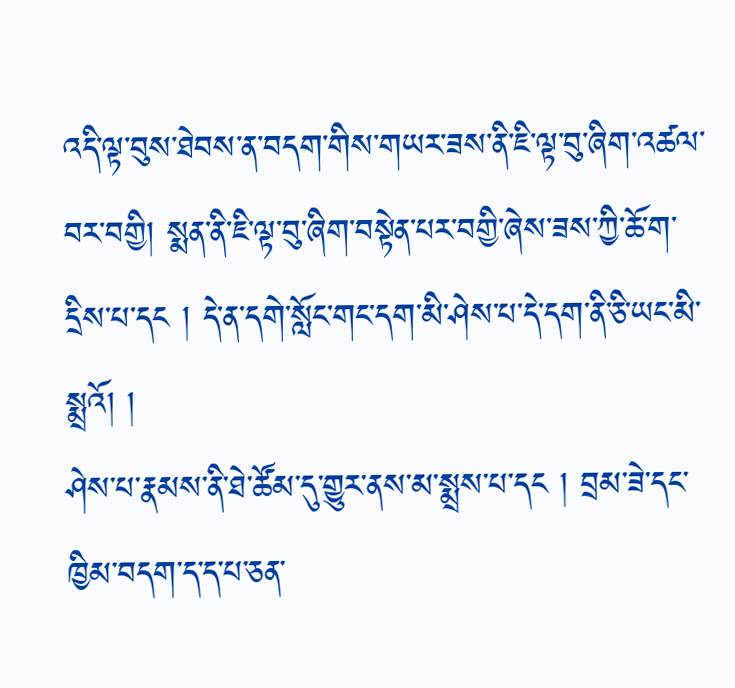འདི་ལྟ་བུས་ཐེབས་ན་བདག་གིས་གཡར་ཟས་ནི་ཇི་ལྟ་བུ་ཞིག་འཚལ་བར་བགྱི། སྨན་ནི་ཇི་ལྟ་བུ་ཞིག་བསྟེན་པར་བགྱི་ཞེས་ཟས་ཀྱི་ཆོ་ག་དྲིས་པ་དང ། དེ་ན་དགེ་སློང་གང་དག་མི་ཤེས་པ་དེ་དག་ནི་ཅི་ཡང་མི་སྨྲའོ། །
ཤེས་པ་རྣམས་ནི་ཐེ་ཚོམ་དུ་གྱུར་ནས་མ་སྨྲས་པ་དང ། བྲམ་ཟེ་དང་ཁྱིམ་བདག་ད་ད་པ་ཅན་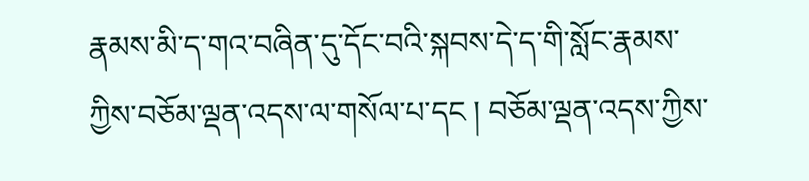རྣམས་མི་ད་གའ་བཞིན་དུ་དོང་བའི་སྐབས་དེ་ད་གི་སློང་རྣམས་ཀྱིས་བཅོམ་ལྡན་འདས་ལ་གསོལ་པ་དང ། བཅོམ་ལྡན་འདས་ཀྱིས་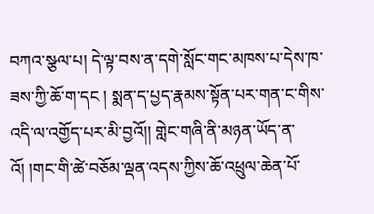བཀའ་སྩལ་པ། དེ་ལྟ་བས་ན་དགེ་སློང་གང་མཁས་པ་དེས་ཁ་ཟས་ཀྱི་ཆོ་ག་དང ། སྨན་ད་པྱད་རྣམས་སྟོན་པར་གན་ང་གིས་འདི་ལ་འགྱོད་པར་མི་བྱའོ།། གླེང་གཞི་ནི་མཉན་ཡོད་ན་འོ། །གང་གི་ཚེ་བཅོམ་ལྡན་འདས་ཀྱིས་ཆོ་འཕྲུལ་ཆེན་པོ་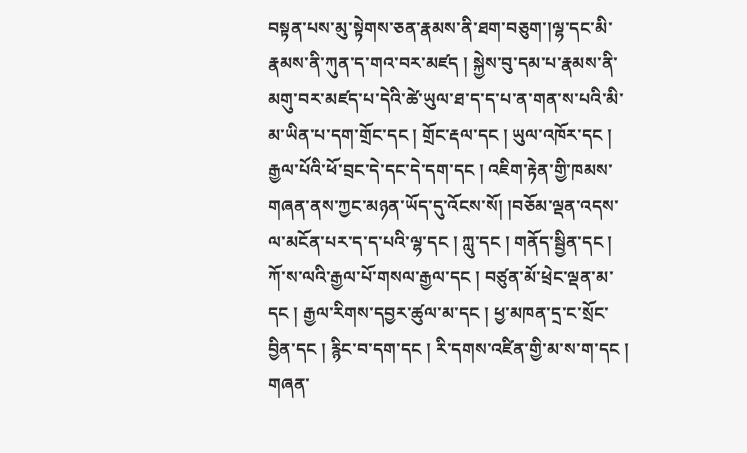བསྟན་པས་མུ་སྟེགས་ཅན་རྣམས་ནི་ཐག་བཅུག་།ལྷ་དང་མི་རྣམས་ནི་ཀུན་ད་གའ་བར་མཛད ། སྐྱེས་བུ་དམ་པ་རྣམས་ནི་མགུ་བར་མཛད་པ་དེའི་ཚེ་ཡུལ་ཐ་ད་ད་པ་ན་གན་ས་པའི་མི་མ་ཡིན་པ་དག་གྲོང་དང ། གྲོང་རྡལ་དང ། ཡུལ་འཁོར་དང ། རྒྱལ་པོའི་ཕོ་བྲང་དེ་དང་དེ་དག་དང ། འཇིག་རྟེན་གྱི་ཁམས་གཞན་ནས་ཀྱང་མཉན་ཡོད་དུ་འོངས་སོ། །བཅོམ་ལྡན་འདས་ལ་མངོན་པར་ད་ད་པའི་ལྷ་དང ། ཀླུ་དང ། གནོད་སྦྱིན་དང ། ཀོ་ས་ལའི་རྒྱལ་པོ་གསལ་རྒྱལ་དང ། བཙུན་མོ་ཕྲེང་ལྡན་མ་དང ། རྒྱལ་རིགས་དབྱར་ཚུལ་མ་དང ། ཕྱ་མཁན་དྲ་ང་སྲོང་བྱིན་དང ། རྙིང་བ་དག་དང ། རི་དགས་འཛིན་གྱི་མ་ས་ག་དང ། གཞན་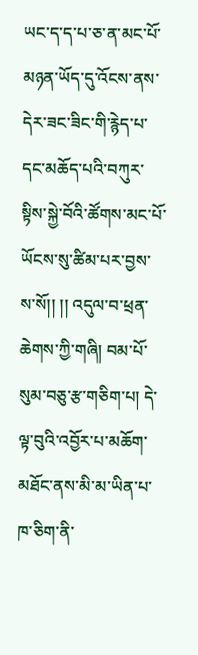ཡང་ད་ད་པ་ཅ་ན་མང་པོ་མཉན་ཡོད་དུ་འོངས་ནས་དེར་ཟང་ཟིང་གི་རྙེད་པ་དང་མཆོད་པའི་བཀུར་སྟིས་སྐྱེ་བོའི་ཚོགས་མང་པོ་ཡོངས་སུ་ཚིམ་པར་བྱས་ས་སོ།། །། འདུལ་བ་ཕྲན་ཆེགས་ཀྱི་གཞི། བམ་པོ་སུམ་བཅུ་རྩ་གཅིག་པ། དེ་ལྟ་བུའི་འབྱོར་པ་མཆོག་མཐོང་ནས་མི་མ་ཡིན་པ་ཁ་ཅིག་ནི་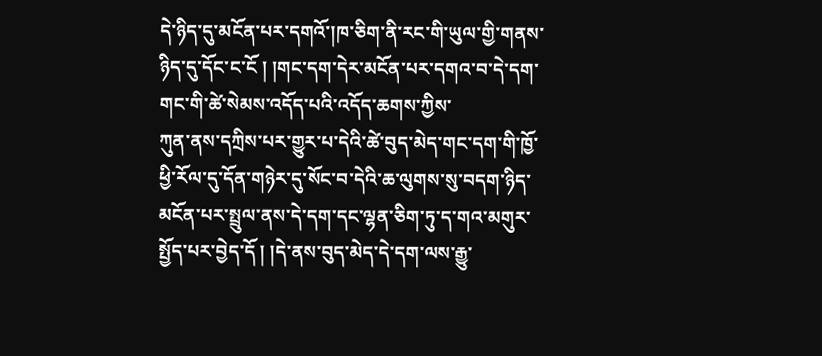དེ་ཉིད་དུ་མངོན་པར་དགའོ་།ཁ་ཅིག་ནི་རང་གི་ཡུལ་གྱི་གནས་ཉིད་དུ་དོང་ང་ངོ ། །གང་དག་དེར་མངོན་པར་དགའ་བ་དེ་དག་གང་གི་ཚེ་སེམས་འདོད་པའི་འདོད་ཆགས་ཀྱིས་
ཀུན་ནས་དཀྲིས་པར་གྱུར་པ་དེའི་ཚེ་བུད་མེད་གང་དག་གི་ཁྱོ་ཕྱི་རོལ་དུ་དོན་གཉེར་དུ་སོང་བ་དེའི་ཆ་ལུགས་སུ་བདག་ཉིད་མངོན་པར་སྤྲུལ་ནས་དེ་དག་དང་ལྷན་ཅིག་ཏུ་ད་གའ་མགུར་སྤྱོད་པར་བྱེད་དོ ། །དེ་ནས་བུད་མེད་དེ་དག་ལས་རྒྱུ་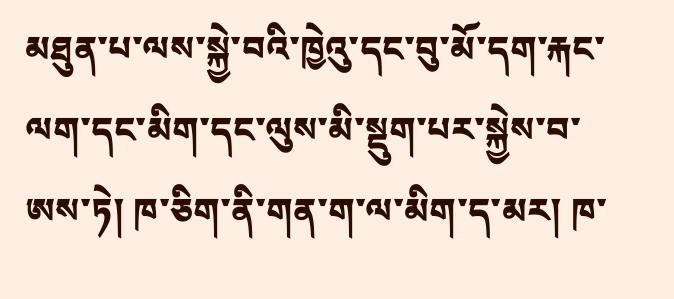མཐུན་པ་ལས་སྐྱེ་བའི་ཁྱེའུ་དང་བུ་མོ་དག་རྐང་ལག་དང་མིག་དང་ལུས་མི་སྡུག་པར་སྐྱེས་བ་ཨས་ཏེ། ཁ་ཅིག་ནི་གན་ག་ལ་མིག་ད་མར། ཁ་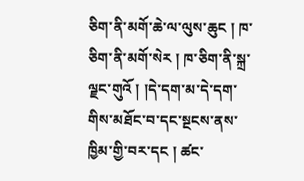ཅིག་ནི་མགོ་ཆེ་ལ་ལུས་ཆུང ། ཁ་ཅིག་ནི་མགོ་སེར ། ཁ་ཅིག་ནི་སྐྲ་ལྗང་གུའོ ། །དེ་དག་མ་དེ་དག་གིས་མཐོང་བ་དང་སྔངས་ནས་ཁྱིམ་གྱི་བར་དང ། ཚང་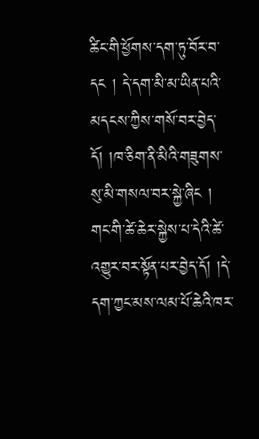ཚིང་གི་ཕྱོགས་དག་ཏུ་བོར་བ་དང ། དེ་དག་མི་མ་ཡིན་པའི་མདངས་ཀྱིས་གསོ་བར་བྱེད་དོ། །ཁ་ཅིག་ནི་མིའི་གཟུགས་སུ་མི་གསལ་བར་སྐྱེ་ཞིང ། གང་གི་ཚེ་ཆེར་སྐྱེས་པ་དེའི་ཚེ་འགྱུར་བར་སྟོན་པར་བྱེད་དོ། །དེ་དག་ཀྱང་མས་ལམ་པོ་ཆེའི་ཁར་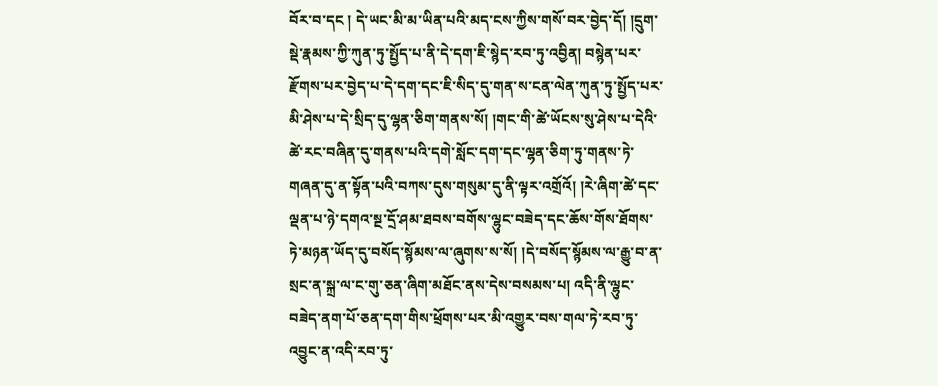བོར་བ་དང ། དེ་ཡང་མི་མ་ཡིན་པའི་མད་ངས་ཀྱིས་གསོ་བར་བྱེད་དོ། །དྲུག་སྡེ་རྣམས་ཀྱི་ཀུན་ཏུ་སྤྱོད་པ་ནི་དེ་དག་ཇི་སྙེད་རབ་ཏུ་འབྱིན། བསྙེན་པར་རྫོགས་པར་བྱེད་པ་དེ་དག་དང་ཇི་སིད་དུ་གན་ས་ངན་ལེན་ཀུན་ཏུ་སྤྱོད་པར་མི་ཤེས་པ་དེ་སྲིད་དུ་ལྷན་ཅིག་གནས་སོ། །གང་གི་ཚེ་ཡོངས་སུ་ཤེས་པ་དེའི་ཚེ་རང་བཞིན་དུ་གནས་པའི་དགེ་སློང་དག་དང་ལྷན་ཅིག་ཏུ་གནས་ཏེ་གཞན་དུ་ན་སྟོན་པའི་བཀས་དུས་གསུམ་དུ་ནི་ལྟར་འགྲོའོ། །རེ་ཞིག་ཚེ་དང་ལྡན་པ་ཉེ་དགའ་སྔ་དྲོ་ཤམ་ཐབས་བགོས་ལྷུང་བཟེད་དང་ཆོས་གོས་ཐོགས་ཏེ་མཉན་ཡོད་དུ་བསོད་སྙོམས་ལ་ཞུགས་ས་སོ། །དེ་བསོད་སྙོམས་ལ་རྒྱུ་བ་ན་སྲང་ན་སྐྲ་ལ་ང་གུ་ཅན་ཞིག་མཐོང་ནས་དེས་བསམས་པ། འདི་ནི་ལྷུང་བཟེད་ནག་པོ་ཅན་དག་གིས་ཕྲོགས་པར་མི་འགྱུར་བས་གལ་ཏེ་རབ་ཏུ་འབྱུང་ན་འདི་རབ་ཏུ་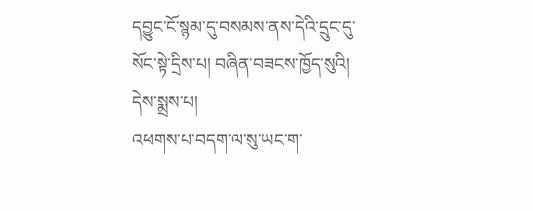དབྱུང་ངོ་སྙམ་དུ་བསམས་ནས་དེའི་དྲུང་དུ་སོང་སྟེ་དྲིས་པ། བཞིན་བཟངས་ཁྱོད་སུའི། དེས་སྨྲས་པ།
འཕགས་པ་བདག་ལ་སུ་ཡང་ག་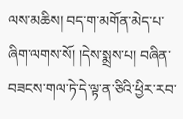ལས་མཆིས། བད་ག་མགོན་མེད་པ་ཞིག་ལགས་སོ། །དེས་སྨྲས་པ། བཞིན་བཟངས་གལ་ཏེ་དེ་ལྟ་ན་ཅིའི་ཕྱིར་རབ་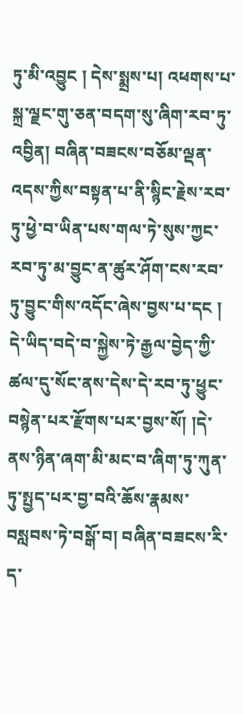ཏུ་མི་འབྱུང ། དེས་སྨྲས་པ། འཕགས་པ་སྐྲ་ལྗང་གུ་ཅན་བདག་སུ་ཞིག་རབ་ཏུ་འབྱིན། བཞིན་བཟངས་བཅོམ་ལྡན་འདས་ཀྱིས་བསྟན་པ་ནི་སྙིང་རྗེས་རབ་ཏུ་ཕྱེ་བ་ཡིན་པས་གལ་ཏེ་སུས་ཀྱང་རབ་ཏུ་མ་བྱུང་ན་ཚུར་ཤོག་ངས་རབ་ཏུ་བྱུང་གིས་འདོང་ཞེས་བྱས་པ་དང ། དེ་ཡིད་བདེ་བ་སྐྱེས་ཏེ་རྒྱལ་བྱེད་ཀྱི་ཚལ་དུ་སོང་ནས་དེས་དེ་རབ་ཏུ་ཕྱུང་བསྙེན་པར་རྫོགས་པར་བྱས་སོ། །དེ་ནས་ཉིན་ཞག་མི་མང་བ་ཞིག་ཏུ་ཀུན་ཏུ་སྤྱད་པར་བྱ་བའི་ཆོས་རྣམས་བསླབས་ཏེ་བསྒོ་བ། བཞིན་བཟངས་རི་ད་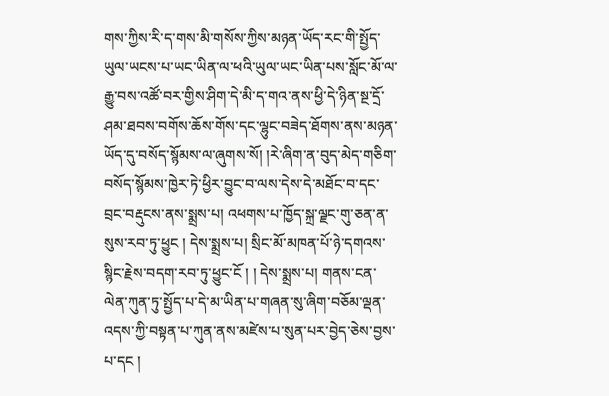གས་ཀྱིས་རི་ད་གས་མི་གསོས་ཀྱིས་མཉན་ཡོད་རང་གི་སྤྱོད་ཡུལ་ཡངས་པ་ཡང་ཡིན་ལ་ཕའི་ཡུལ་ཡང་ཡིན་པས་སློང་མོ་ལ་རྒྱུ་བས་འཚོ་བར་གྱིས་ཤིག་དེ་མི་ད་གའ་ནས་ཕྱི་དེ་ཉིན་སྔ་དྲོ་ཤམ་ཐབས་བགོས་ཆོས་གོས་དང་ལྷུང་བཟེད་ཐོགས་ནས་མཉན་ཡོད་དུ་བསོད་སྙོམས་ལ་ཞུགས་སོ། །རེ་ཞིག་ན་བུད་མེད་གཅིག་བསོད་སྙོམས་ཁྱེར་ཏེ་ཕྱིར་བྱུང་བ་ལས་དེས་དེ་མཐོང་བ་དང་བྲང་བརྡུངས་ནས་སྨྲས་པ། འཕགས་པ་ཁྱོད་སྐྲ་ལྗང་གུ་ཅན་ན་སུས་རབ་ཏུ་ཕྱུང ། དེས་སྨྲས་པ། སྲིང་མོ་མཁན་པོ་ཉེ་དགའས་སྙིང་རྗེས་བདག་རབ་ཏུ་ཕྱུང་ངོ ། ། དེས་སྨྲས་པ། གནས་ངན་ལེན་ཀུན་ཏུ་སྤྱོད་པ་དེ་མ་ཡིན་པ་གཞན་སུ་ཞིག་བཅོམ་ལྡན་འདས་ཀྱི་བསྟན་པ་ཀུན་ནས་མཛེས་པ་སུན་པར་བྱེད་ཅེས་བྱས་པ་དང །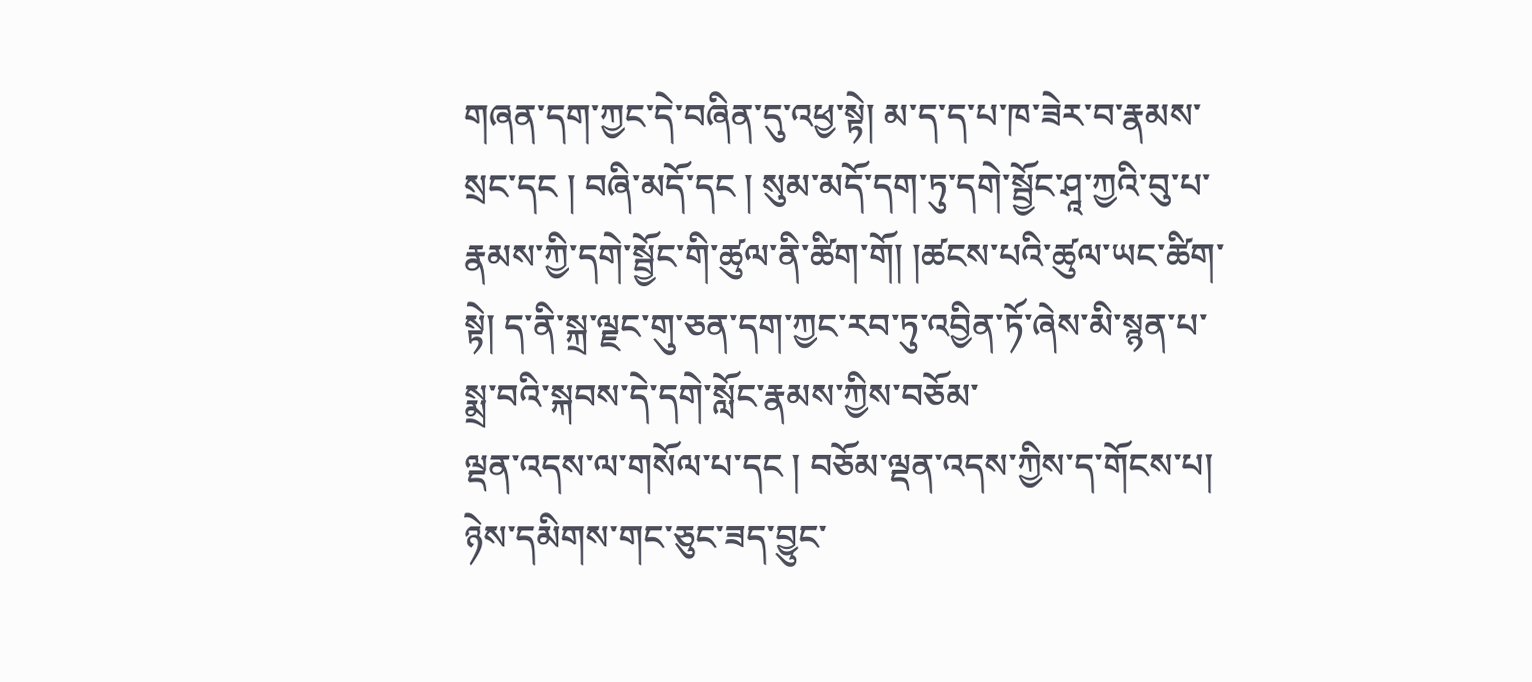གཞན་དག་ཀྱང་དེ་བཞིན་དུ་འཕྱ་སྟེ། མ་ད་ད་པ་ཁ་ཟེར་བ་རྣམས་སྲང་དང ། བཞི་མདོ་དང ། སུམ་མདོ་དག་ཏུ་དགེ་སྦྱོང་ཤཱ་ཀྱའི་བུ་པ་རྣམས་ཀྱི་དགེ་སྦྱོང་གི་ཚུལ་ནི་ཚིག་གོ། །ཚངས་པའི་ཚུལ་ཡང་ཚིག་སྟེ། ད་ནི་སྐྲ་ལྗང་གུ་ཅན་དག་ཀྱང་རབ་ཏུ་འབྱིན་ཏོ་ཞེས་མི་སྙན་པ་སྨྲ་བའི་སྐབས་དེ་དགེ་སློང་རྣམས་ཀྱིས་བཅོམ་
ལྡན་འདས་ལ་གསོལ་པ་དང ། བཅོམ་ལྡན་འདས་ཀྱིས་ད་གོངས་པ། ཉེས་དམིགས་གང་ཅུང་ཟད་བྱུང་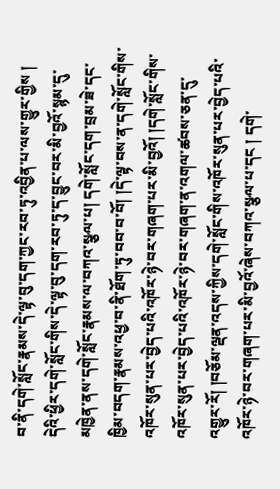བ་ནི་དགེ་སློང་རྣམས་དེ་ལྟ་བུ་དག་ཀྱང་རབ་ཏུ་འབྱིན་པ་ལས་གྱུར་གྱིས ། དེའི་ཕྱིར་དགེ་སློང་གིས་དེ་ལྟ་བུ་དག་རབ་ཏུ་ད་བྱུང་བར་མི་བྱའོ་སྙམ་དུ་མཁྱེན་ནས་དགེ་སློང་རྣམས་ལ་བཀའ་སྩལ་པ། དགེ་སློང་དག་བྲམ་ཟེ་དང་ཁྱིམ་བདག་རྣམས་འཕྱ་བ་ནི་ཐོག་ཏུ་བབ་བ་བོ། །དེ་ལྟ་བས་ན་དགེ་སློང་གིས་འཁོར་སུན་པར་བྱེད་པའི་འཁོར་ཉེ་བར་གཞག་པར་མི་བྱའོ། །དགེ་སློང་གིས་འཁོར་སུན་པར་བྱེད་པའི་འཁོར་ཉེ་བར་གཞག་ན་འགལ་ཚབས་ཅན་དུ་འགྱུར་རོ། །བཅོམ་ལྡན་འདས་ཀྱིས་དགེ་སློང་གིས་འཁོར་སུན་པར་བྱེད་པའི་འཁོར་ཉེ་བར་གཞག་པར་མི་བྱའོ་ཞེས་བཀའ་སྩལ་པ་དང ། དགེ་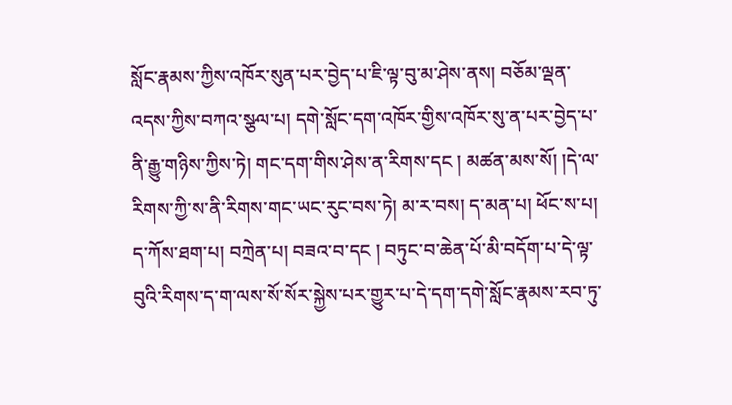སློང་རྣམས་ཀྱིས་འཁོར་སུན་པར་བྱེད་པ་ཇི་ལྟ་བུ་མ་ཤེས་ནས། བཅོམ་ལྡན་འདས་ཀྱིས་བཀའ་སྩལ་པ། དགེ་སློང་དག་འཁོར་གྱིས་འཁོར་སུ་ན་པར་བྱེད་པ་ནི་རྒྱུ་གཉིས་ཀྱིས་ཏེ། གང་དག་གིས་ཤེས་ན་རིགས་དང ། མཚན་མས་སོ། །དེ་ལ་རིགས་ཀྱི་ས་ནི་རིགས་གང་ཡང་རུང་བས་ཏེ། མ་ར་བས། ད་མན་པ། ཕོང་ས་པ། ད་ཀོས་ཐག་པ། བཀྲེན་པ། བཟའ་བ་དང ། བཏུང་བ་ཆེན་པོ་མི་བདོག་པ་དེ་ལྟ་བུའི་རིགས་ད་ག་ལས་སོ་སོར་སྐྱེས་པར་གྱུར་པ་དེ་དག་དགེ་སློང་རྣམས་རབ་ཏུ་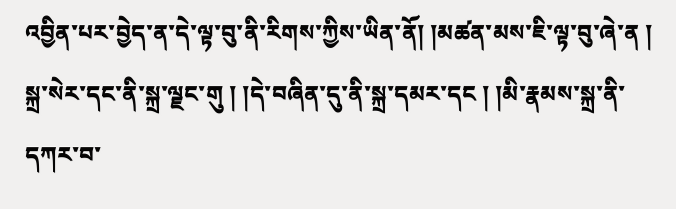འབྱིན་པར་བྱེད་ན་དེ་ལྟ་བུ་ནི་རིགས་ཀྱིས་ཡིན་ནོ། །མཚན་མས་ཇི་ལྟ་བུ་ཞེ་ན ། སྐྲ་སེར་དང་ནི་སྐྲ་ལྗང་གུ ། །དེ་བཞིན་དུ་ནི་སྐྲ་དམར་དང ། །མི་རྣམས་སྐྲ་ནི་དཀར་བ་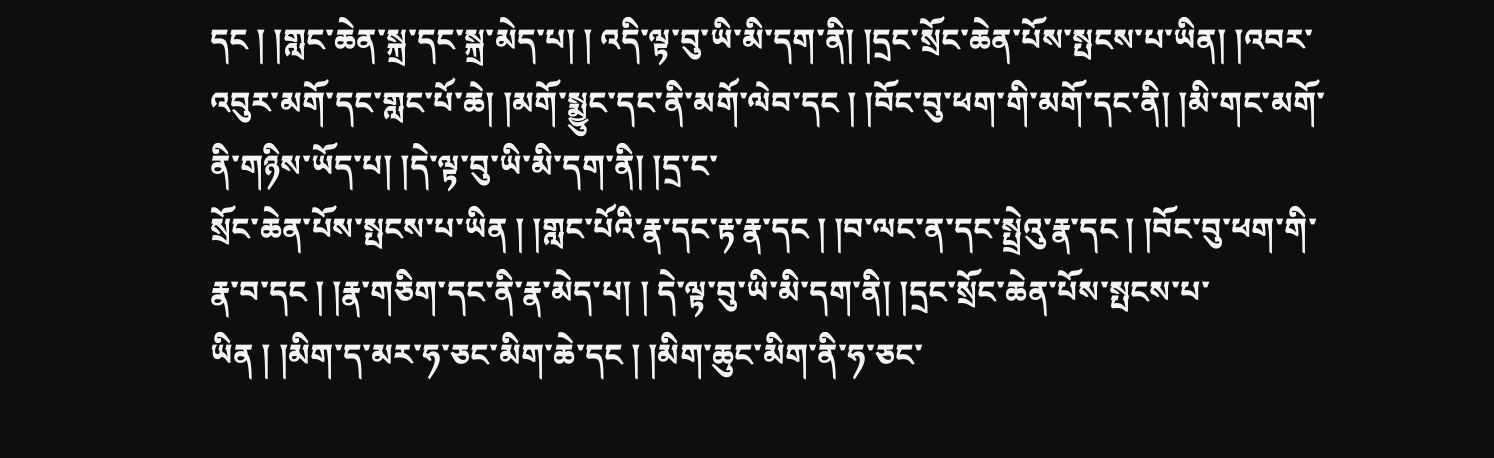དང ། །གླང་ཆེན་སྐྲ་དང་སྐྲ་མེད་པ། ། འདི་ལྟ་བུ་ཡི་མི་དག་ནི། །དྲང་སྲོང་ཆེན་པོས་སྤངས་པ་ཡིན། །འབར་འབུར་མགོ་དང་གླང་པོ་ཆེ། །མགོ་སྨྱུང་དང་ནི་མགོ་ལེབ་དང ། །བོང་བུ་ཕག་གི་མགོ་དང་ནི། །མི་གང་མགོ་ནི་གཉིས་ཡོད་པ། །དེ་ལྟ་བུ་ཡི་མི་དག་ནི། །དྲ་ང་
སྲོང་ཆེན་པོས་སྤངས་པ་ཡིན ། །གླང་པོའི་རྣ་དང་རྟ་རྣ་དང ། །བ་ལང་ན་དང་སྤྲེའུ་རྣ་དང ། །བོང་བུ་ཕག་གི་རྣ་བ་དང ། །རྣ་གཅིག་དང་ནི་རྣ་མེད་པ། ། དེ་ལྟ་བུ་ཡི་མི་དག་ནི། །དྲང་སྲོང་ཆེན་པོས་སྤངས་པ་ཡིན ། །མིག་ད་མར་ཧ་ཅང་མིག་ཆེ་དང ། །མིག་ཆུང་མིག་ནི་ཧ་ཅང་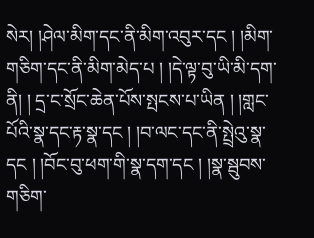སེར། །ཤེལ་མིག་དང་ནི་མིག་འབུར་དང ། །མིག་གཅིག་དང་ནི་མིག་མེད་པ ། །དེ་ལྟ་བུ་ཡི་མི་དག་ནི། ། དྲ་ང་སྲོང་ཆེན་པོས་སྤངས་པ་ཡིན ། །གླང་པོའི་སྣ་དང་རྟ་སྣ་དང ། །བ་ལང་དང་ནི་སྤྲེའུ་སྣ་དང ། །བོང་བུ་ཕག་གི་སྣ་དག་དང ། །སྣ་སྦུབས་གཅིག་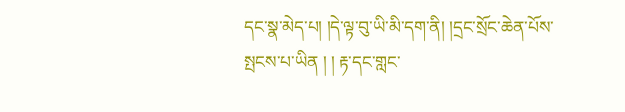དང་སྣ་མེད་པ། །དེ་ལྟ་བུ་ཡི་མི་དག་ནི། །དྲང་སྲོང་ཆེན་པོས་སྤངས་པ་ཡིན ། ། རྟ་དང་གླང་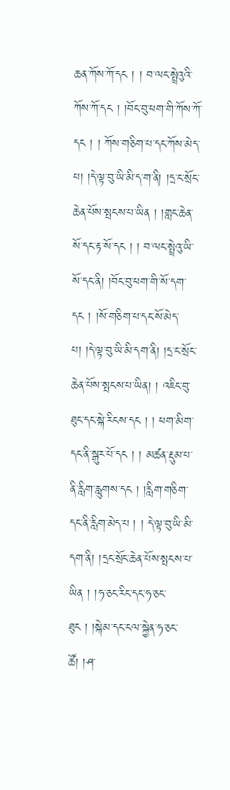ཆན་ཀོས་ཀོ་དང ། ། བ་ལང་སྤྲེའུའི་ཀོས་ཀོ་དང ། །བོང་བུ་ཕག་གི་ཀོས་ཀོ་དང ། ། ཀོས་གཅིག་པ་དང་ཀོས་མེད་པ། །དེ་ལྟ་བུ་ཡི་མི་ད་ག་ནི། །དྲ་ང་སྲོང་ཆེན་པོས་སྤངས་པ་ཡིན ། །གླང་ཆེན་སོ་དང་རྟ་སོ་དང ། ། བ་ལང་སྤྲེའུ་ཡི་སོ་དང་ནི། །བོང་བུ་ཕག་གི་སོ་དག་དང ། །སོ་གཅིག་པ་དང་སོ་མེད་པ། །དེ་ལྟ་བུ་ཡི་མི་དག་ནི། །དྲ་ང་སྲོང་ཆེན་པོས་སྤངས་པ་ཡིན། ། འཇིང་བུ་ཐུང་དང་སྐེ་རིངས་དང ། ། ཕག་མིག་དང་ནི་སྒུར་པོ་དང ། ། མཚན་རྡུམ་པ་ནི་རླིག་རླུགས་དང ། །རླིག་གཅིག་དང་ནི་རླིག་མེད་པ ། ། དེ་ལྟ་བུ་ཡི་མི་དག་ནི། །དྲང་སྲོང་ཆེན་པོས་སྤངས་པ་ཡིན ། །ཧ་ཅང་རིང་དང་ཧ་ཅང་ཐུང ། །སྐེམ་དང་ངལ་སྐྱེན་ཧ་ཅང་ཚོ། །ཤ་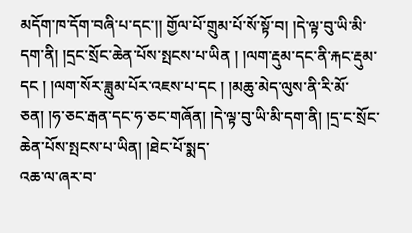མདོག་ཁ་དོག་བཞི་པ་དང་།། གྱོལ་པོ་གྲུམ་པོ་སོ་སྟོ་བ། །དེ་ལྟ་བུ་ཡི་མི་དག་ནི། །དྲང་སྲོང་ཆེན་པོས་སྤངས་པ་ཡིན ། །ལག་རྡུམ་དང་ནི་རྐང་རྡུམ་དང ། །ལག་སོར་ཟླུམ་པོར་འཇས་པ་དང ། །མཆུ་མེད་ལུས་ནི་རི་མོ་ཅན། །ཧ་ཅང་རྒན་དང་ཧ་ཅང་གཞོན། །དེ་ལྟ་བུ་ཡི་མི་དག་ནི། །དྲ་ང་སྲོང་ཆེན་པོས་སྤངས་པ་ཡིན། །ཐེང་པོ་སྨད་
འཆ་ལ་ཞར་བ་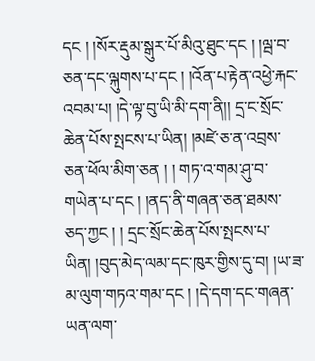དང ། །སོར་རྡུམ་སྒུར་པོ་མིའུ་ཐུང་དང ། །ལྦ་བ་ཅན་དང་ལྐུགས་པ་དང ། །འོན་པ་རྟེན་འཕྱེ་རྐང་འབམ་པ། །དེ་ལྟ་བུ་ཡི་མི་དག་ནི།། དྲ་ང་སྲོང་ཆེན་པོས་སྤངས་པ་ཡིན། །མཛེ་ཅ་ན་འབྲས་ཅན་ཕོལ་མིག་ཅན ། ། གཏ་འ་གམ་ཤུ་བ་གཡེན་པ་དང ། །ནད་ནི་གཞན་ཅན་ཐམས་ཅད་ཀྱང ། ། དྲང་སྲོང་ཆེན་པོས་སྤངས་པ་ཡིན། །བུད་མེད་ལམ་དང་ཁུར་གྱིས་དུ་བ། །ཡ་ཟ་མ་ལུག་གཏའ་གམ་དང ། །དེ་དག་དང་གཞན་ཡན་ལག་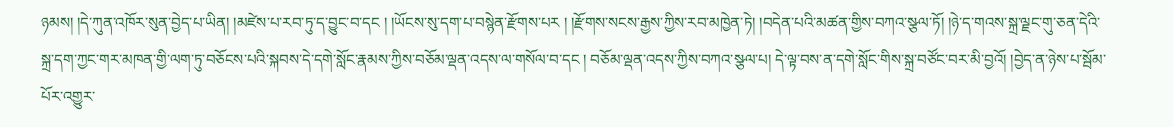ཉམས། །དེ་ཀུན་འཁོར་སུན་བྱེད་པ་ཡིན། །མཛེས་པ་རབ་ཏུ་ད་བྱུང་བ་དང ། །ཡོངས་སུ་དག་པ་བསྙེན་རྫོགས་པར ། །རྫོགས་སངས་རྒྱས་ཀྱིས་རབ་མཁྱེན་ཏེ། །བདེན་པའི་མཚན་གྱིས་བཀའ་སྩལ་ཏོ། །ཉེ་ད་གའས་སྐྲ་ལྗང་གུ་ཅན་དེའི་སྐྲ་དག་ཀྱང་གར་མཁན་གྱི་ལག་ཏུ་བཅོངས་པའི་སྐབས་དེ་དགེ་སློང་རྣམས་ཀྱིས་བཅོམ་ལྡན་འདས་ལ་གསོལ་བ་དང ། བཅོམ་ལྡན་འདས་ཀྱིས་བཀའ་སྩལ་པ། དེ་ལྟ་བས་ན་དགེ་སློང་གིས་སྐྲ་བཙོང་བར་མི་བྱའོ། །བྱེད་ན་ཉེས་པ་སྦོམ་པོར་འགྱུར་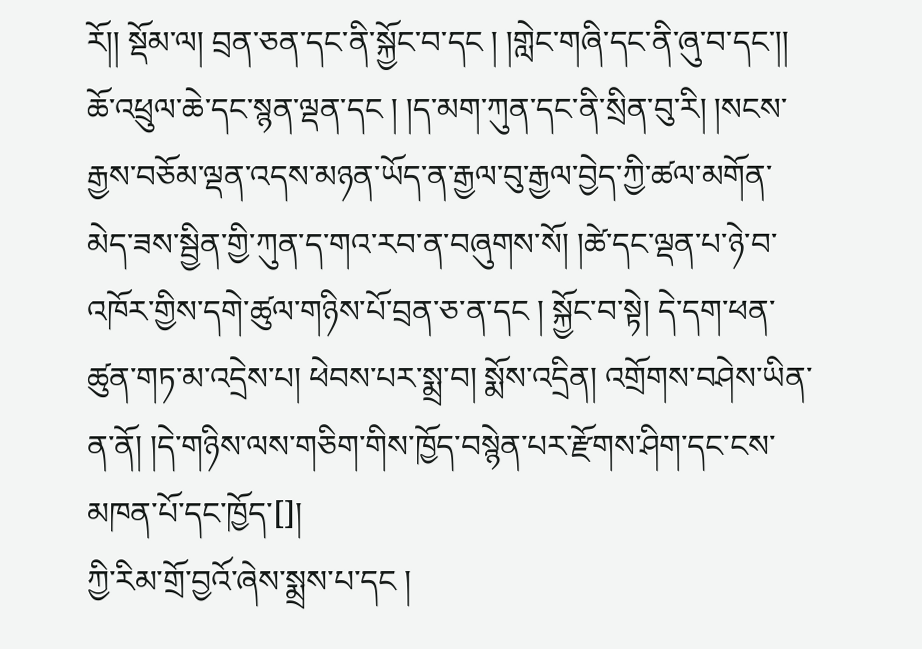རོ།། སྡོམ་ལ། བྲན་ཅན་དང་ནི་སྐྱོང་བ་དང ། །གླེང་གཞི་དང་ནི་ཞུ་བ་དང་།། ཆོ་འཕྲུལ་ཆེ་དང་སྙན་ལྡན་དང ། །ད་མག་ཀུན་དང་ནི་སྲིན་བུ་རི། །སངས་རྒྱས་བཅོམ་ལྡན་འདས་མཉན་ཡོད་ན་རྒྱལ་བུ་རྒྱལ་བྱེད་ཀྱི་ཚལ་མགོན་མེད་ཟས་སྦྱིན་གྱི་ཀུན་ད་གའ་རབ་ན་བཞུགས་སོ། །ཚེ་དང་ལྡན་པ་ཉེ་བ་འཁོར་གྱིས་དགེ་ཚུལ་གཉིས་པོ་བྲན་ཅ་ན་དང ། སྐྱོང་བ་སྟེ། དེ་དག་ཕན་ཚུན་གཏ་མ་འདྲེས་པ། ཕེབས་པར་སྨྲ་བ། སྨོས་འདྲིན། འགྲོགས་བཤེས་ཡིན་ན་ནོ། །དེ་གཉིས་ལས་གཅིག་གིས་ཁྱོད་བསྙེན་པར་རྫོགས་ཤིག་དང་ངས་མཁན་པོ་དང་ཁྱོད་[]།
ཀྱི་རིམ་གྲོ་བྱའོ་ཞེས་སྨྲས་པ་དང །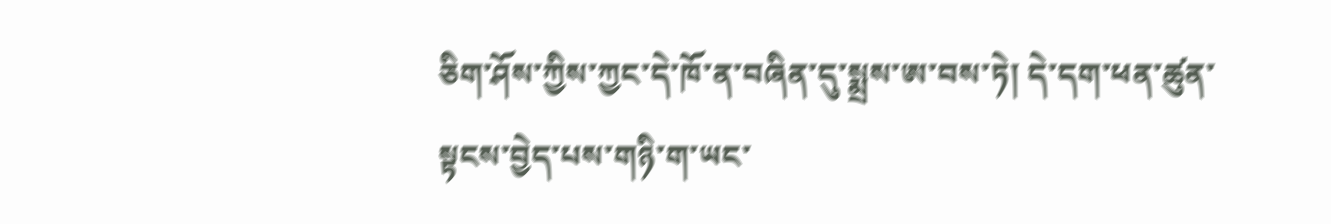ཅིག་ཤོས་ཀྱིས་ཀྱང་དེ་ཁོ་ན་བཞིན་དུ་སྨྲས་ཨ་བས་ཏེ། དེ་དག་ཕན་ཚུན་སྟངས་བྱེད་པས་གཉི་ག་ཡང་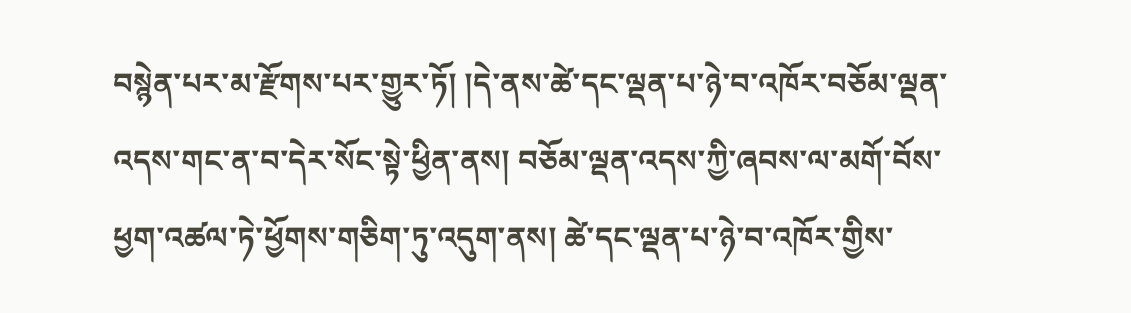བསྙེན་པར་མ་རྫོགས་པར་གྱུར་ཏོ། །དེ་ནས་ཚེ་དང་ལྡན་པ་ཉེ་བ་འཁོར་བཅོམ་ལྡན་འདས་གང་ན་བ་དེར་སོང་སྟེ་ཕྱིན་ནས། བཅོམ་ལྡན་འདས་ཀྱི་ཞབས་ལ་མགོ་བོས་ཕྱག་འཚལ་ཏེ་ཕྱོགས་གཅིག་ཏུ་འདུག་ནས། ཚེ་དང་ལྡན་པ་ཉེ་བ་འཁོར་གྱིས་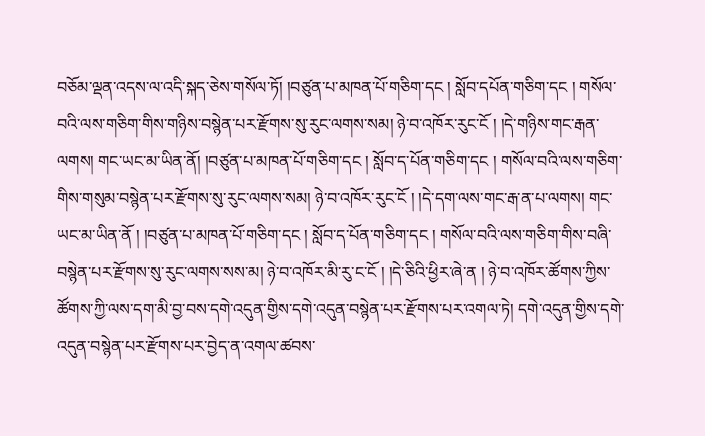བཅོམ་ལྡན་འདས་ལ་འདི་སྐད་ཅེས་གསོལ་ཏོ། །བཙུན་པ་མཁན་པོ་གཅིག་དང ། སློབ་དཔོན་གཅིག་དང ། གསོལ་བའི་ལས་གཅིག་གིས་གཉིས་བསྙེན་པར་རྫོགས་སུ་རུང་ལགས་སམ། ཉེ་བ་འཁོར་རུང་ངོ ། །དེ་གཉིས་གང་རྒན་ལགས། གང་ཡང་མ་ཡིན་ནོ། །བཙུན་པ་མཁན་པོ་གཅིག་དང ། སློབ་ད་པོན་གཅིག་དང ། གསོལ་བའི་ལས་གཅིག་གིས་གསུམ་བསྙེན་པར་རྫོགས་སུ་རུང་ལགས་སམ། ཉེ་བ་འཁོར་རུང་ངོ ། །དེ་དག་ལས་གང་རྒ་ན་པ་ལགས། གང་ཡང་མ་ཡིན་ནོ ། །བཙུན་པ་མཁན་པོ་གཅིག་དང ། སློབ་ད་པོན་གཅིག་དང ། གསོལ་བའི་ལས་གཅིག་གིས་བཞི་བསྙེན་པར་རྫོགས་སུ་རུང་ལགས་སས་མ། ཉེ་བ་འཁོར་མི་རུ་ང་ངོ ། །དེ་ཅིའི་ཕྱིར་ཞེ་ན ། ཉེ་བ་འཁོར་ཚོགས་ཀྱིས་ཚོགས་ཀྱི་ལས་དག་མི་བྱ་བས་དགེ་འདུན་གྱིས་དགེ་འདུན་བསྙེན་པར་རྫོགས་པར་འགལ་ཏེ། དགེ་འདུན་གྱིས་དགེ་འདུན་བསྙེན་པར་རྫོགས་པར་བྱེད་ན་འགལ་ཚབས་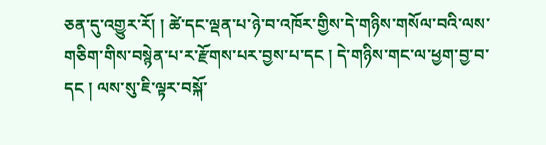ཅན་དུ་འགྱུར་རོ། ། ཚེ་དང་ལྡན་པ་ཉེ་བ་འཁོར་གྱིས་དེ་གཉིས་གསོལ་བའི་ལས་གཅིག་གིས་བསྙེན་པ་ར་རྫོགས་པར་བྱས་པ་དང ། དེ་གཉིས་གང་ལ་ཕྱག་བྱ་བ་དང ། ལས་སུ་ཇི་ལྟར་བསྐོ་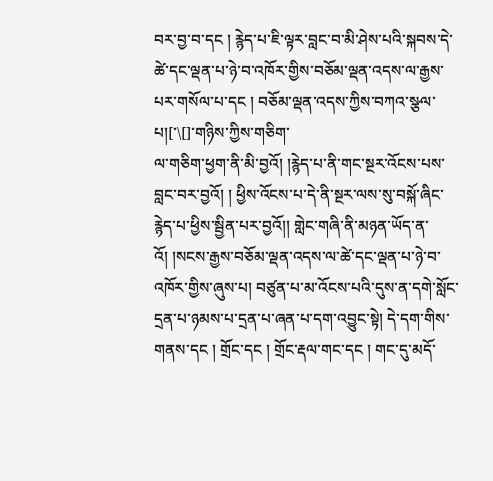བར་བྱ་བ་དང ། རྙེད་པ་ཇི་ལྟར་བླང་བ་མི་ཤེས་པའི་སྐབས་དེ་ཚེ་དང་ལྡན་པ་ཉེ་བ་འཁོར་གྱིས་བཅོམ་ལྡན་འདས་ལ་རྒྱས་པར་གསོལ་པ་དང ། བཅོམ་ལྡན་འདས་ཀྱིས་བཀའ་སྩལ་པ།[་\[]་གཉིས་ཀྱིས་གཅིག་
ལ་གཅིག་ཕྱག་ནི་མི་བྱའོ། །རྙེད་པ་ནི་གང་སྔར་འོངས་པས་བླང་བར་བྱའོ། ། ཕྱིས་འོངས་པ་དེ་ནི་སྔར་ལས་སུ་བསྐོ་ཞིང་རྙེད་པ་ཕྱིས་སྦྱིན་པར་བྱའོ།། གླེང་གཞི་ནི་མཉན་ཡོད་ན་འོ། །སངས་རྒྱས་བཅོམ་ལྡན་འདས་ལ་ཚེ་དང་ལྡན་པ་ཉེ་བ་འཁོར་གྱིས་ཞུས་པ། བཙུན་པ་མ་འོངས་པའི་དུས་ན་དགེ་སློང་དྲན་པ་ཉམས་པ་དྲན་པ་ཞན་པ་དག་འབྱུང་སྟེ། དེ་དག་གིས་གནས་དང ། གྲོང་དང ། གྲོང་རྡལ་གང་དང ། གང་དུ་མདོ་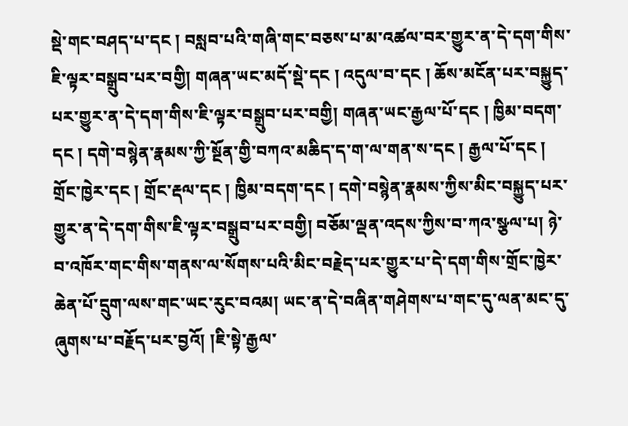སྡེ་གང་བཤད་པ་དང ། བསླབ་པའི་གཞི་གང་བཅས་པ་མ་འཚལ་བར་གྱུར་ན་དེ་དག་གིས་ཇི་ལྟར་བསྒྲུབ་པར་བགྱི། གཞན་ཡང་མདོ་སྡེ་དང ། འདུལ་བ་དང ། ཆོས་མངོན་པར་བསྐྱུད་པར་གྱུར་ན་དེ་དག་གིས་ཇི་ལྟར་བསྒྲུབ་པར་བགྱི། གཞན་ཡང་རྒྱལ་པོ་དང ། ཁྱིམ་བདག་དང ། དགེ་བསྙེན་རྣམས་ཀྱི་སྔོན་གྱི་བཀའ་མཆིད་ད་ག་ལ་གན་ས་དང ། རྒྱལ་པོ་དང ། གྲོང་ཁྱེར་དང ། གྲོང་རྡལ་དང ། ཁྱིམ་བདག་དང ། དགེ་བསྙེན་རྣམས་ཀྱིས་མིང་བསྐྱུད་པར་གྱུར་ན་དེ་དག་གིས་ཇི་ལྟར་བསྒྲུབ་པར་བགྱི། བཅོམ་ལྡན་འདས་ཀྱིས་བ་ཀའ་སྩལ་པ། ཉེ་བ་འཁོར་གང་གིས་གནས་ལ་སོགས་པའི་མིང་བརྗེད་པར་གྱུར་པ་དེ་དག་གིས་གྲོང་ཁྱེར་ཆེན་པོ་དྲུག་ལས་གང་ཡང་རུང་བའམ། ཡང་ན་དེ་བཞིན་གཤེགས་པ་གང་དུ་ལན་མང་དུ་ཞུགས་པ་བརྗོད་པར་བྱའོ། །ཇི་སྟེ་རྒྱལ་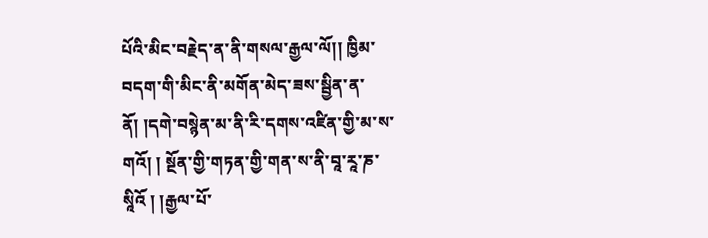པོའི་མིང་བརྗེད་ན་ནི་གསལ་རྒྱལ་ལོ།། ཁྱིམ་བདག་གི་མིང་ནི་མགོན་མེད་ཟས་སྦྱིན་ན་ནོ། །དགེ་བསྙེན་མ་ནི་རི་དགས་འཛིན་གྱི་མ་ས་གའོ། ། སྔོན་གྱི་གཏན་གྱི་གན་ས་ནི་བཱ་རཱ་ཎ་སཱིའོ ། །རྒྱལ་པོ་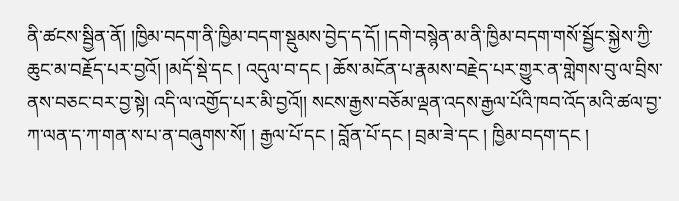ནི་ཚངས་སྦྱིན་ནོ། །ཁྱིམ་བདག་ནི་ཁྱིམ་བདག་སྡུམས་བྱེད་ད་དོ། །དགེ་བསྙེན་མ་ནི་ཁྱིམ་བདག་གསོ་སྦྱོང་སྐྱེས་ཀྱི་ཆུང་མ་བརྗོད་པར་བྱའོ། །མདོ་སྡེ་དང ། འདུལ་བ་དང ། ཆོས་མངོན་པ་རྣམས་བརྗེད་པར་གྱུར་ན་གླེགས་བུ་ལ་བྲིས་
ནས་བཅང་བར་བྱ་སྟེ། འདི་ལ་འགྱོད་པར་མི་བྱའོ།། སངས་རྒྱས་བཅོམ་ལྡན་འདས་རྒྱལ་པོའི་ཁབ་འོད་མའི་ཚལ་བྱ་ཀ་ལན་ད་ཀ་གན་ས་པ་ན་བཞུགས་སོ། ། རྒྱལ་པོ་དང ། བློན་པོ་དང ། བྲམ་ཟེ་དང ། ཁྱིམ་བདག་དང །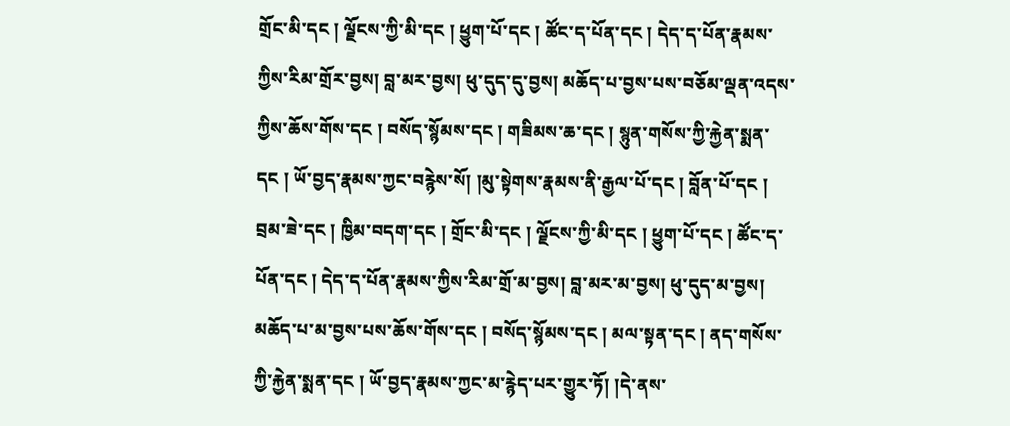གྲོང་མི་དང ། ལྗོངས་ཀྱི་མི་དང ། ཕྱུག་པོ་དང ། ཚོང་ད་པོན་དང ། དེད་ད་པོན་རྣམས་ཀྱིས་རིམ་གྲོར་བྱས། བླ་མར་བྱས། ཕུ་དུད་དུ་བྱས། མཆོད་པ་བྱས་པས་བཅོམ་ལྡན་འདས་ཀྱིས་ཆོས་གོས་དང ། བསོད་སྙོམས་དང ། གཟིམས་ཆ་དང ། སྙུན་གསོས་ཀྱི་རྐྱེན་སྨན་དང ། ཡོ་བྱད་རྣམས་ཀྱང་བརྙེས་སོ། །མུ་སྟེགས་རྣམས་ནི་རྒྱལ་པོ་དང ། བློན་པོ་དང ། བྲམ་ཟེ་དང ། ཁྱིམ་བདག་དང ། གྲོང་མི་དང ། ལྗོངས་ཀྱི་མི་དང ། ཕྱུག་པོ་དང ། ཚོང་ད་པོན་དང ། དེད་ད་པོན་རྣམས་ཀྱིས་རིམ་གྲོ་མ་བྱས། བླ་མར་མ་བྱས། ཕུ་དུད་མ་བྱས། མཆོད་པ་མ་བྱས་པས་ཆོས་གོས་དང ། བསོད་སྙོམས་དང ། མལ་སྟན་དང ། ནད་གསོས་ཀྱི་རྐྱེན་སྨན་དང ། ཡོ་བྱད་རྣམས་ཀྱང་མ་རྙེད་པར་གྱུར་ཏོ། །དེ་ནས་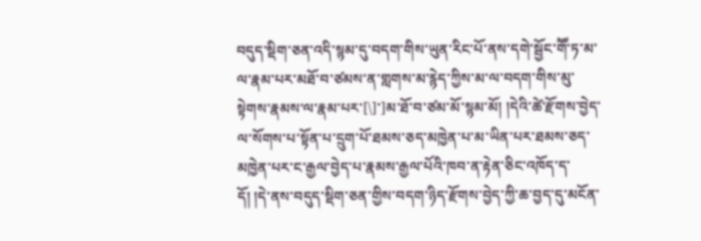བདུད་སྡིག་ཅན་འདི་སྙམ་དུ་བདག་གིས་ཡུན་རིང་པོ་ནས་དགེ་སྦྱོང་གཽ་ཏ་མ་ལ་རྣམ་པར་མཐོ་བ་ཙམས་ན་གླགས་མ་རྙེད་ཀྱིས་མ་ལ་བདག་གིས་མུ་སྟེགས་རྣམས་ལ་རྣམ་པར་[\]་]མ་ཐོ་བ་ཙམ་མོ་སྙམ་མོ། །དེའི་ཚེ་རྫོགས་བྱེད་ལ་སོགས་པ་སྟོན་པ་དྲུག་པོ་ཐམས་ཅད་མཁྱེན་པ་མ་ཡིན་པར་ཐམས་ཅད་མཁྱེན་པར་ང་རྒྱལ་བྱེད་པ་རྣམས་རྒྱལ་པོའི་ཁབ་ན་རྟེན་ཅིང་འཁོད་ད་དོ། །དེ་ནས་བདུད་སྡིག་ཅན་གྱིས་བདག་ཉིད་རྫོགས་བྱེད་ཀྱི་ཆ་བྱད་དུ་མངོན་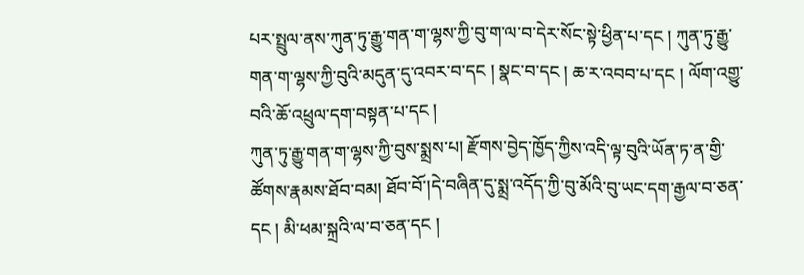པར་སྤྲུལ་ནས་ཀུན་ཏུ་རྒྱུ་གན་ག་ལྷས་ཀྱི་བུ་ག་ལ་བ་དེར་སོང་སྟེ་ཕྱིན་པ་དང ། ཀུན་ཏུ་རྒྱུ་གན་ག་ལྷས་ཀྱི་བུའི་མདུན་དུ་འབར་བ་དང ། སྣང་བ་དང ། ཆ་ར་འབབ་པ་དང ། ལོག་འགྱུ་བའི་ཆོ་འཕྲུལ་དག་བསྟན་པ་དང །
ཀུན་ཏུ་རྒྱུ་གན་ག་ལྷས་ཀྱི་བུས་སྨྲས་པ། རྫོགས་བྱེད་ཁྱོད་ཀྱིས་འདི་ལྟ་བུའི་ཡོན་ཏ་ན་གྱི་ཚོགས་རྣམས་ཐོབ་བམ། ཐོབ་བོ་།དེ་བཞིན་དུ་སྨྲ་འདོད་ཀྱི་བུ་མོའི་བུ་ཡང་དག་རྒྱལ་བ་ཅན་དང ། མི་ཕམ་སྐྲའི་ལ་བ་ཅན་དང །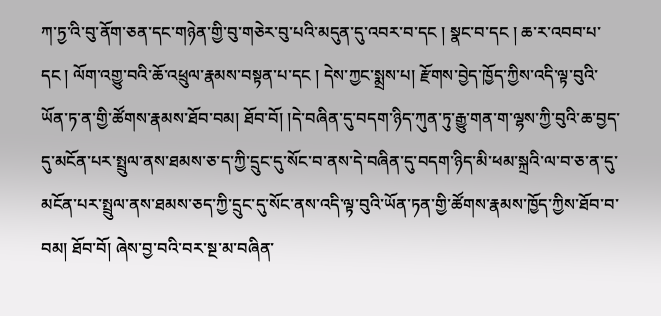ཀ་ཏྱ་འི་བུ་ནོག་ཅན་དང་གཉེན་གྱི་བུ་གཅེར་བུ་པའི་མདུན་དུ་འབར་བ་དང ། སྣང་བ་དང ། ཆ་ར་འབབ་པ་དང ། ལོག་འགྱུ་བའི་ཆོ་འཕྲུལ་རྣམས་བསྟན་པ་དང ། དེས་ཀྱང་སྨྲས་པ། རྫོགས་བྱེད་ཁྱོད་ཀྱིས་འདི་ལྟ་བུའི་ཡོན་ཏ་ན་གྱི་ཚོགས་རྣམས་ཐོབ་བམ། ཐོབ་བོ། །དེ་བཞིན་དུ་བདག་ཉིད་ཀུན་ཏུ་རྒྱུ་གན་ག་ལྷས་ཀྱི་བུའི་ཆ་བྱད་དུ་མངོན་པར་སྤྲུལ་ནས་ཐམས་ཅ་ད་ཀྱི་དྲུང་དུ་སོང་བ་ནས་དེ་བཞིན་དུ་བདག་ཉིད་མི་ཕམ་སྐྲའི་ལ་བ་ཅ་ན་དུ་མངོན་པར་སྤྲུལ་ནས་ཐམས་ཅད་ཀྱི་དྲུང་དུ་སོང་ནས་འདི་ལྟ་བུའི་ཡོན་ཏན་གྱི་ཚོགས་རྣམས་ཁྱོད་ཀྱིས་ཐོབ་བ་བམ། ཐོབ་བོ། ཞེས་བྱ་བའི་བར་སྔ་མ་བཞིན་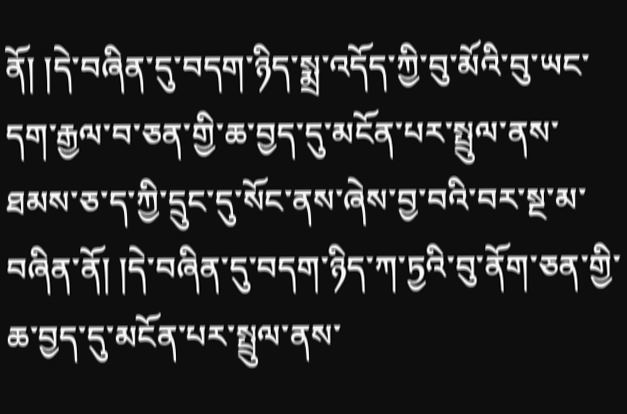ནོ། །དེ་བཞིན་དུ་བདག་ཉིད་སྨྲ་འདོད་ཀྱི་བུ་མོའི་བུ་ཡང་དག་རྒྱལ་བ་ཅན་གྱི་ཆ་བྱད་དུ་མངོན་པར་སྤྲུལ་ནས་ཐམས་ཅ་ད་ཀྱི་དྲུང་དུ་སོང་ནས་ཞེས་བྱ་བའི་བར་སྔ་མ་བཞིན་ནོ། །དེ་བཞིན་དུ་བདག་ཉིད་ཀ་ཏྱའི་བུ་ནོག་ཅན་གྱི་ཆ་བྱད་དུ་མངོན་པར་སྤྲུལ་ནས་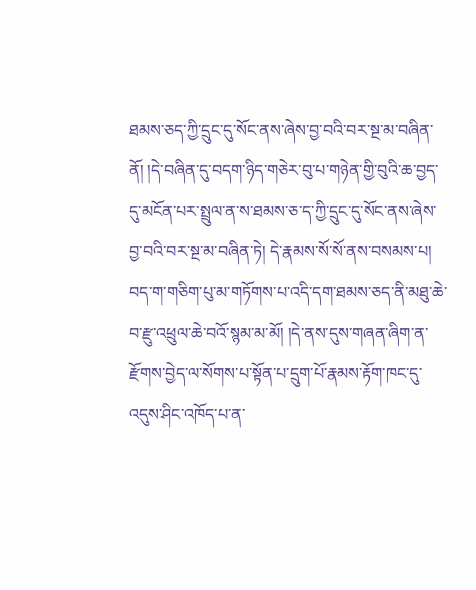ཐམས་ཅད་ཀྱི་དྲུང་དུ་སོང་ནས་ཞེས་བྱ་བའི་བར་སྔ་མ་བཞིན་ནོ། །དེ་བཞིན་དུ་བདག་ཉིད་གཅེར་བུ་པ་གཉེན་གྱི་བུའི་ཆ་བྱད་དུ་མངོན་པར་སྤྲུལ་ན་ས་ཐམས་ཅ་ད་ཀྱི་དྲུང་དུ་སོང་ནས་ཞེས་བྱ་བའི་བར་སྔ་མ་བཞིན་ཏེ། དེ་རྣམས་སོ་སོ་ནས་བསམས་པ། བད་ག་གཅིག་པུ་མ་གཏོགས་པ་འདི་དག་ཐམས་ཅད་ནི་མཐུ་ཆེ་བ་རྫུ་འཕྲུལ་ཆེ་བའོ་སྙམ་མ་མོ། །དེ་ནས་དུས་གཞན་ཞིག་ན་རྫོགས་བྱེད་ལ་སོགས་པ་སྟོན་པ་དྲུག་པོ་རྣམས་རྟོག་ཁང་དུ་འདུས་ཤིང་འཁོད་པ་ན་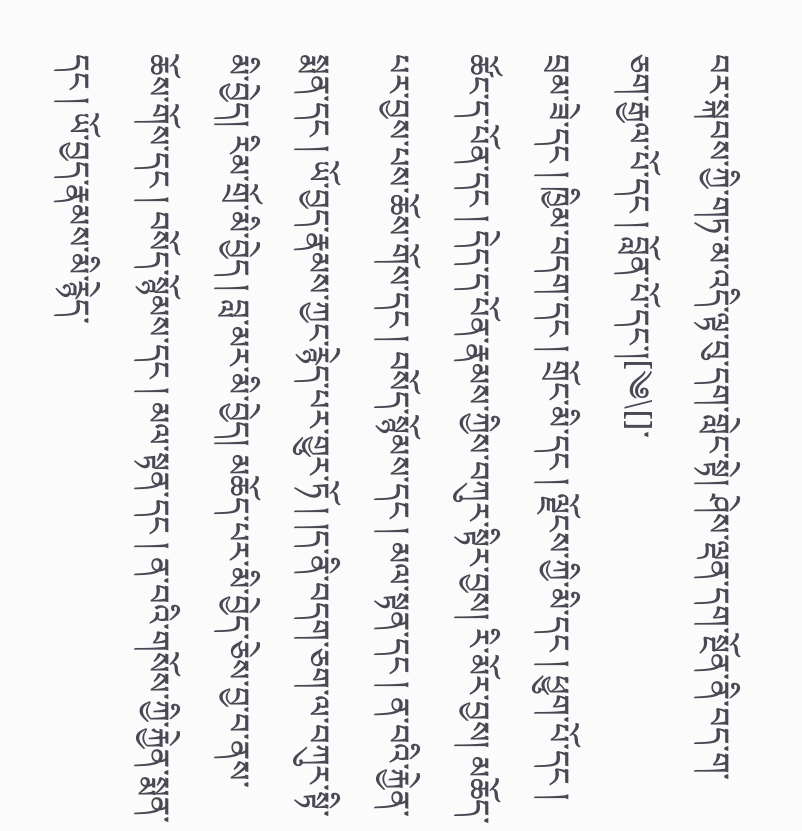བར་སྐབས་ཀྱི་གཏ་མ་འདི་ལྟ་བུ་དག་གླེང་སྟེ། ཤེས་ལྡན་དག་སྔོན་ནི་བད་ག་ཅག་རྒྱལ་པོ་དང ། བློན་པོ་དང་།[༄\[]་
བྲམ་ཟེ་དང ། ཁྱིམ་བདག་དང ། གྲོང་མི་དང ། ལྗོངས་ཀྱི་མི་དང ། ཕྱུག་པོ་དང ། ཚོང་ད་པོན་དང ། དེད་ད་པོན་རྣམས་ཀྱིས་བཀུར་སྟིར་བྱས། རི་མོར་བྱས། མཆོད་པར་བྱས་པས་ཆོས་གོས་དང ། བསོད་སྙོམས་དང ། མལ་སྟན་དང ། ན་བའི་རྐྱེན་སྨན་དང ། ཡོ་བྱད་རྣམས་ཀྱང་རྙེད་པར་གྱུར་ཏོ ། །ད་ནི་བདག་ཅག་ལ་བཀུར་སྟི་མི་བྱེད། རིམ་གྲོ་མི་བྱེད ། བླ་མར་མི་བྱེད། མཆོད་པར་མི་བྱེད་ཅེས་བྱ་བ་ནས་ཆོས་གོས་དང ། བསོད་སྙོམས་དང ། མལ་སྟན་དང ། ན་བའི་གསོས་ཀྱི་རྐྱེན་སྨན་དང ། ཡོ་བྱད་རྣམས་མི་རྙེད་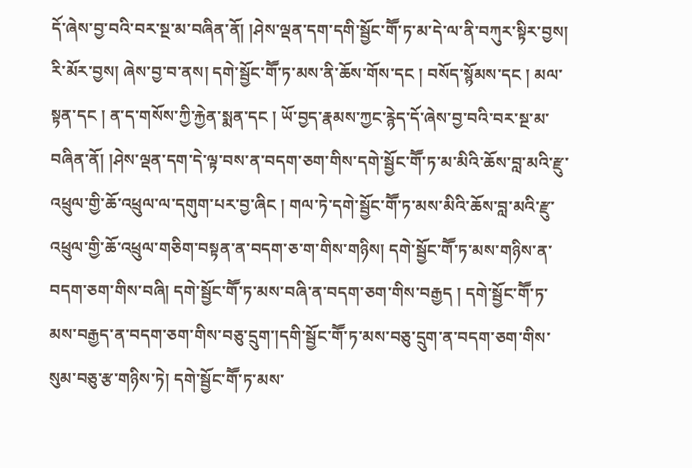དོ་ཞེས་བྱ་བའི་བར་སྔ་མ་བཞིན་ནོ། །ཤེས་ལྡན་དག་དགི་སྦྱོང་གཽ་ཏ་མ་དེ་ལ་ནི་བཀུར་སྟིར་བྱས། རི་མོར་བྱས། ཞེས་བྱ་བ་ནས། དགེ་སྦྱོང་གཽ་ཏ་མས་ནི་ཆོས་གོས་དང ། བསོད་སྙོམས་དང ། མལ་སྟན་དང ། ན་ད་གསོས་ཀྱི་རྐྱེན་སྨན་དང ། ཡོ་བྱད་རྣམས་ཀྱང་རྙེད་དོ་ཞེས་བྱ་བའི་བར་སྔ་མ་བཞིན་ནོ། །ཤེས་ལྡན་དག་དེ་ལྟ་བས་ན་བདག་ཅག་གིས་དགེ་སྦྱོང་གཽ་ཏ་མ་མིའི་ཆོས་བླ་མའི་རྫུ་འཕྲུལ་གྱི་ཆོ་འཕྲུལ་ལ་དགུག་པར་བྱ་ཞིང ། གལ་ཏེ་དགེ་སྦྱོང་གཽ་ཏ་མས་མིའི་ཆོས་བླ་མའི་རྫུ་འཕྲུལ་གྱི་ཆོ་འཕྲུལ་གཅིག་བསྟན་ན་བདག་ཅ་ག་གིས་གཉིས། དགེ་སྦྱོང་གཽ་ཏ་མས་གཉིས་ན་བདག་ཅག་གིས་བཞི། དགེ་སྦྱོང་གཽ་ཏ་མས་བཞི་ན་བདག་ཅག་གིས་བརྒྱད ། དགེ་སྦྱོང་གཽ་ཏ་མས་བརྒྱད་ན་བདག་ཅག་གིས་བཅུ་དྲུག་།དགི་སྦྱོང་གཽ་ཏ་མས་བཅུ་དྲུག་ན་བདག་ཅག་གིས་སུམ་བཅུ་རྩ་གཉིས་ཏེ། དགེ་སྦྱོང་གཽ་ཏ་མས་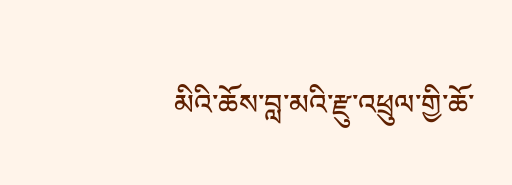མིའི་ཆོས་བླ་མའི་རྫུ་འཕྲུལ་གྱི་ཆོ་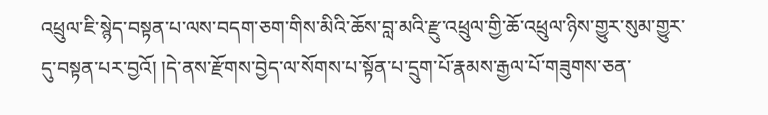འཕྲུལ་ཇི་སྙེད་བསྟན་པ་ལས་བདག་ཅག་གིས་མིའི་ཆོས་བླ་མའི་རྫུ་འཕྲུལ་གྱི་ཆོ་འཕྲུལ་ཉིས་གྱུར་སུམ་གྱུར་དུ་བསྟན་པར་བྱའོ། །དེ་ནས་རྫོགས་བྱེད་ལ་སོགས་པ་སྟོན་པ་དྲུག་པོ་རྣམས་རྒྱལ་པོ་གཟུགས་ཅན་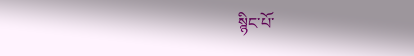སྙིང་པོ་